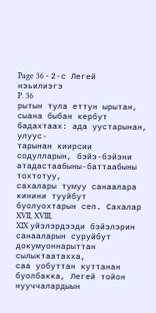Page 36 - 2-с Легей нэьилиэгэ
P. 36
рытын тула еттун ырытан, сыана быбан кербут бадахтаах: ада уустарынан, улуус-
тарынан киирсии содулларын, бэйэ-бэйэни атадастаабыны-баттаабыны тохтотуу,
сахалары тумуу санаалара кинини тууйбут буолуохтарын сеп. Сахалар XVII, XVIII,
XIX уйэлэрдээди бэйэлэрин санааларын суруйбут докумуоннарыттан сылыктаатахха,
саа уобуттан куттанан буолбакка, Легей тойон нууччалардыын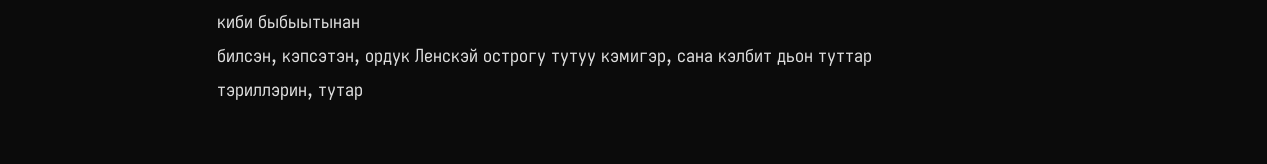киби быбыытынан
билсэн, кэпсэтэн, ордук Ленскэй острогу тутуу кэмигэр, сана кэлбит дьон туттар
тэриллэрин, тутар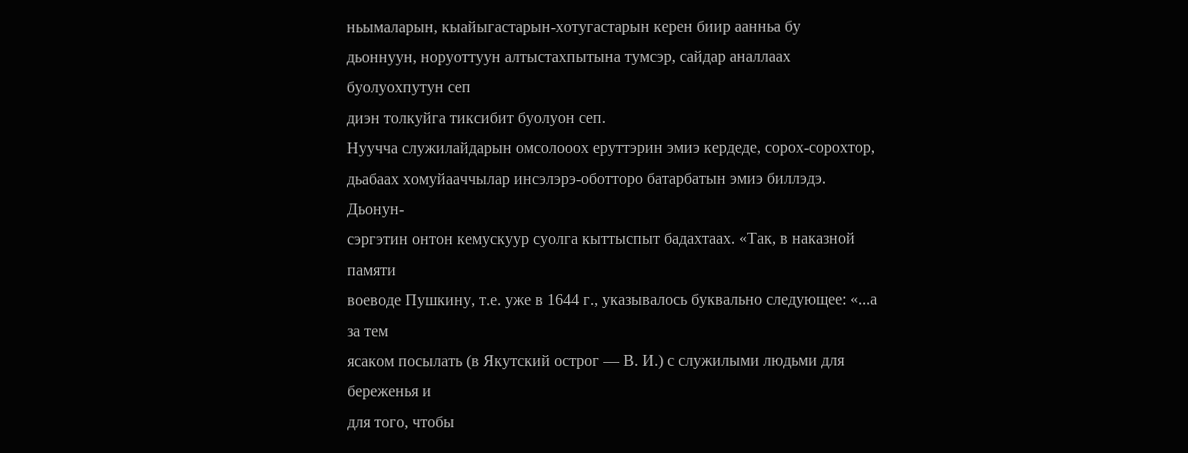ньымаларын, кыайыгастарын-хотугастарын керен биир аанньа бу
дьоннуун, норуоттуун алтыстахпытына тумсэр, сайдар аналлаах буолуохпутун сеп
диэн толкуйга тиксибит буолуон сеп.
Нуучча служилайдарын омсолооох еруттэрин эмиэ кердеде, сорох-сорохтор,
дьабаах хомуйааччылар инсэлэрэ-оботторо батарбатын эмиэ биллэдэ. Дьонун-
сэргэтин онтон кемускуур суолга кыттыспыт бадахтаах. «Так, в наказной памяти
воеводе Пушкину, т.е. уже в 1644 г., указывалось буквально следующее: «...а за тем
ясаком посылать (в Якутский острог — В. И.) с служилыми людьми для береженья и
для того, чтобы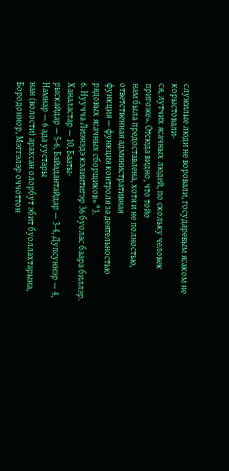служилые люди не воровали, государевым ясаком не корыстовали-
ся, лутчих ясачных людей, по скольку человек пригоже». Отсюда видно, что тойо
нам была предоставлена, хотя и не полностью, ответственная административная
функция — функция контроля за деятельностью рядовых ясачных сборщиков» "3.
6. Нуучча Лиэнэдэ кэлиитигэр 36 буолас баара биллэр. Ханаластар — 10, Бааты-
рыскайдар — 5-6, Байадантайдар — 3-4, Дупсуннэр — 4, Намнар — 6 ада уустары
нан (волости) арахсан олорбут эбит буоллахтарына, Бородоннор, Мэггэлэр оччоттон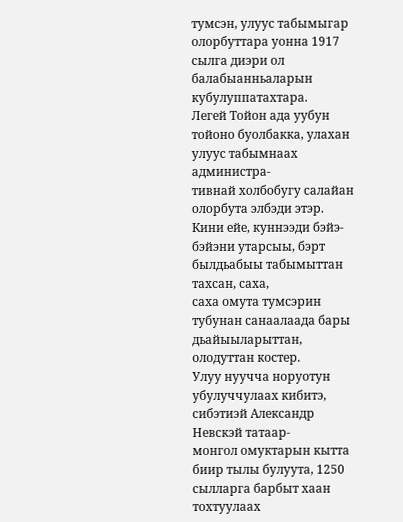тумсэн, улуус табымыгар олорбуттара уонна 1917 сылга диэри ол балабыанньаларын
кубулуппатахтара.
Легей Тойон ада уубун тойоно буолбакка, улахан улуус табымнаах администра-
тивнай холбобугу салайан олорбута элбэди этэр.
Кини ейе, куннээди бэйэ-бэйэни утарсыы, бэрт былдьабыы табымыттан тахсан, саха,
саха омута тумсэрин тубунан санаалаада бары дьайыыларыттан, олодуттан костер.
Улуу нуучча норуотун убулуччулаах кибитэ, сибэтиэй Александр Невскэй татаар-
монгол омуктарын кытта биир тылы булуута, 1250 сылларга барбыт хаан тохтуулаах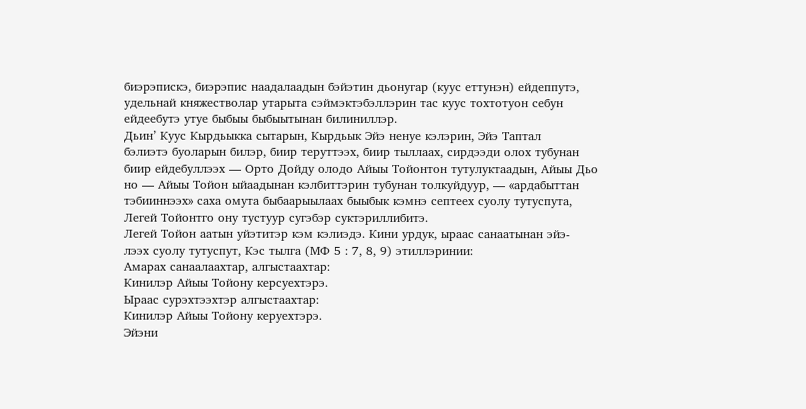биэрэпискэ, биэрэпис наадалаадын бэйэтин дьонугар (куус еттунэн) ейдеппутэ,
удельнай княжестволар утарыта сэймэктэбэллэрин тас куус тохтотуон себун
ейдеебутэ утуе быбыы быбыытынан билиниллэр.
Дьин’ Куус Кырдьыкка сытарын, Кырдьык Эйэ ненуе кэлэрин, Эйэ Таптал
бэлиэтэ буоларын билэр, биир теруттээх, биир тыллаах, сирдээди олох тубунан
биир ейдебуллээх — Орто Дойду олодо Айыы Тойонтон тутулуктаадын, Айыы Дьо
но — Айыы Тойон ыйаадынан кэлбиттэрин тубунан толкуйдуур, — «ардабыттан
тэбииннээх» саха омута быбаарыылаах быыбык кэмнэ септеех суолу тутуспута,
Легей Тойонтго ону тустуур сугэбэр суктэриллибитэ.
Легей Тойон аатын уйэтитэр кэм кэлиэдэ. Кини урдук, ыраас санаатынан эйэ-
лээх суолу тутуспут, Кэс тылга (МФ 5 : 7, 8, 9) этиллэринии:
Амарах санаалаахтар, алгыстаахтар:
Кинилэр Айыы Тойону керсуехтэрэ.
Ыраас сурэхтээхтэр алгыстаахтар:
Кинилэр Айыы Тойону керуехтэрэ.
Эйэни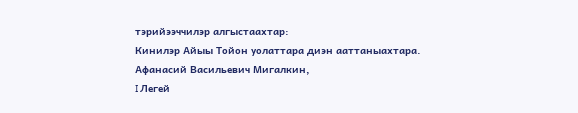тэрийээччилэр алгыстаахтар:
Кинилэр Айыы Тойон уолаттара диэн ааттаныахтара.
Афанасий Васильевич Мигалкин,
I Легей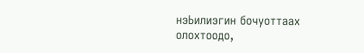нэЬилиэгин бочуоттаах олохтоодо,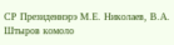СР Президеннэрэ М.Е. Николаев, В.А. Штыров комоло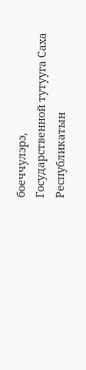боеччулэрэ,
Государственной тутууга Саха Республикатын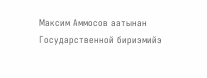Максим Аммосов аатынан
Государственной бириэмийэ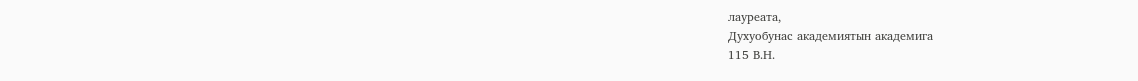лауреата,
Духуобунас академиятын академига
115 В.Н.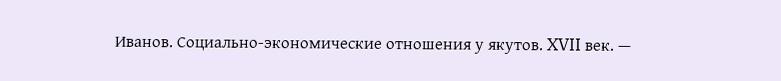Иванов. Социально-экономические отношения у якутов. XVII век. —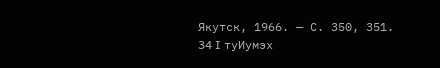Якутск, 1966. — С. 350, 351.
34 I туИумэх